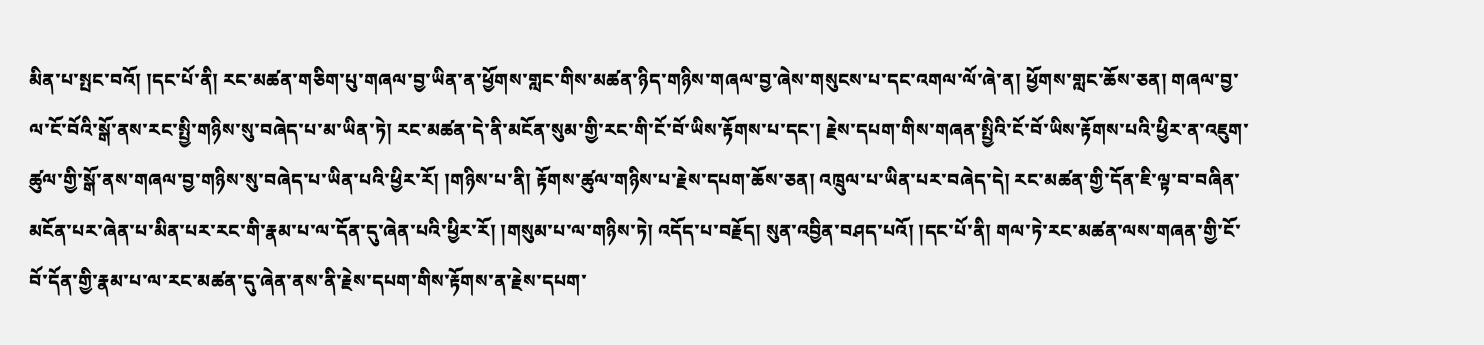མིན་པ་སྤང་བའོ། །དང་པོ་ནི། རང་མཚན་གཅིག་པུ་གཞལ་བྱ་ཡིན་ན་ཕྱོགས་གླང་གིས་མཚན་ཉིད་གཉིས་གཞལ་བྱ་ཞེས་གསུངས་པ་དང་འགལ་ལོ་ཞེ་ན། ཕྱོགས་གླང་ཆོས་ཅན། གཞལ་བྱ་ལ་ངོ་བོའི་སྒོ་ནས་རང་སྤྱི་གཉིས་སུ་བཞེད་པ་མ་ཡིན་ཏེ། རང་མཚན་དེ་ནི་མངོན་སུམ་གྱི་རང་གི་ངོ་བོ་ཡིས་རྟོགས་པ་དང་། རྗེས་དཔག་གིས་གཞན་སྤྱིའི་ངོ་བོ་ཡིས་རྟོགས་པའི་ཕྱིར་ན་འཇུག་ཚུལ་གྱི་སྒོ་ནས་གཞལ་བྱ་གཉིས་སུ་བཞེད་པ་ཡིན་པའི་ཕྱིར་རོ། །གཉིས་པ་ནི། རྟོགས་ཚུལ་གཉིས་པ་རྗེས་དཔག་ཆོས་ཅན། འཁྲུལ་པ་ཡིན་པར་བཞེད་དེ། རང་མཚན་གྱི་དོན་ཇི་ལྟ་བ་བཞིན་མངོན་པར་ཞེན་པ་མིན་པར་རང་གི་རྣམ་པ་ལ་དོན་དུ་ཞེན་པའི་ཕྱིར་རོ། །གསུམ་པ་ལ་གཉིས་ཏེ། འདོད་པ་བརྗོད། སུན་འབྱིན་བཤད་པའོ། །དང་པོ་ནི། གལ་ཏེ་རང་མཚན་ལས་གཞན་གྱི་ངོ་བོ་དོན་གྱི་རྣམ་པ་ལ་རང་མཚན་དུ་ཞེན་ནས་ནི་རྗེས་དཔག་གིས་རྟོགས་ན་རྗེས་དཔག་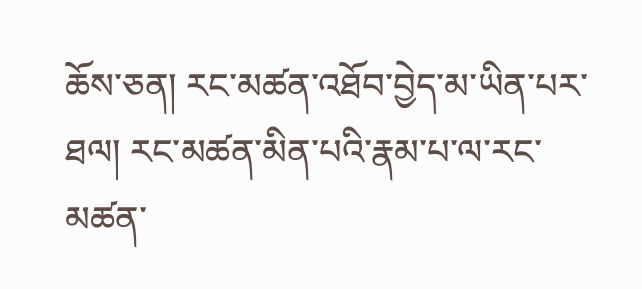ཆོས་ཅན། རང་མཚན་འཐོབ་བྱེད་མ་ཡིན་པར་ཐལ། རང་མཚན་མིན་པའི་རྣམ་པ་ལ་རང་མཚན་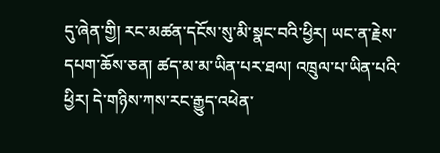དུ་ཞེན་གྱི། རང་མཚན་དངོས་སུ་མི་སྣང་བའི་ཕྱིར། ཡང་ན་རྗེས་དཔག་ཆོས་ཅན། ཚད་མ་མ་ཡིན་པར་ཐལ། འཁྲུལ་པ་ཡིན་པའི་ཕྱིར། དེ་གཉིས་ཀས་རང་རྒྱུད་འཕེན་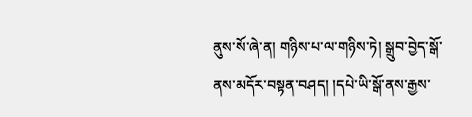ནུས་སོ་ཞེ་ན། གཉིས་པ་ལ་གཉིས་ཏེ། སྒྲུབ་བྱེད་སྒོ་ནས་མདོར་བསྟན་བཤད། །དཔེ་ཡི་སྒོ་ནས་རྒྱས་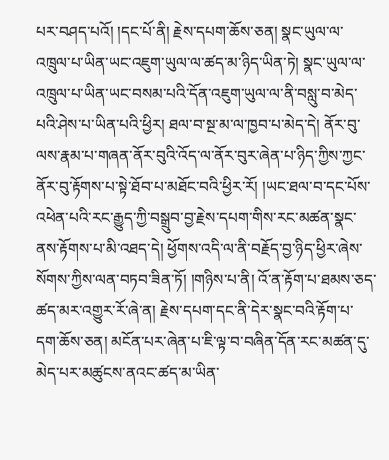པར་བཤད་པའོ། །དང་པོ་ནི། རྗེས་དཔག་ཆོས་ཅན། སྣང་ཡུལ་ལ་འཁྲུལ་པ་ཡིན་ཡང་འཇུག་ཡུལ་ལ་ཚད་མ་ཉིད་ཡིན་ཏེ། སྣང་ཡུལ་ལ་འཁྲུལ་པ་ཡིན་ཡང་བསམ་པའི་དོན་འཇུག་ཡུལ་ལ་ནི་བསླུ་བ་མེད་པའི་ཤེས་པ་ཡིན་པའི་ཕྱིར། ཐལ་བ་སྔ་མ་ལ་ཁྱབ་པ་མེད་དེ། ནོར་བུ་ལས་རྣམ་པ་གཞན་ནོར་བུའི་འོད་ལ་ནོར་བུར་ཞེན་པ་ཉིད་ཀྱིས་ཀྱང་ནོར་བུ་རྟོགས་པ་སྟེ་ཐོབ་པ་མཐོང་བའི་ཕྱིར་རོ། །ཡང་ཐལ་བ་དང་པོས་འཕེན་པའི་རང་རྒྱུད་ཀྱི་བསྒྲུབ་བྱ་རྗེས་དཔག་གིས་རང་མཚན་སྣང་ནས་རྟོགས་པ་མི་འཐད་དེ། ཕྱོགས་འདི་ལ་ནི་བརྗོད་བྱ་ཉིད་ཕྱིར་ཞེས་སོགས་ཀྱིས་ལན་བཏབ་ཟིན་ཏོ། །གཉིས་པ་ནི། འོ་ན་རྟོག་པ་ཐམས་ཅད་ཚད་མར་འགྱུར་རོ་ཞེ་ན། རྗེས་དཔག་དང་ནི་དེར་སྣང་བའི་རྟོག་པ་དག་ཆོས་ཅན། མངོན་པར་ཞེན་པ་ཇི་ལྟ་བ་བཞིན་དོན་རང་མཚན་དུ་མེད་པར་མཚུངས་ནའང་ཚད་མ་ཡིན་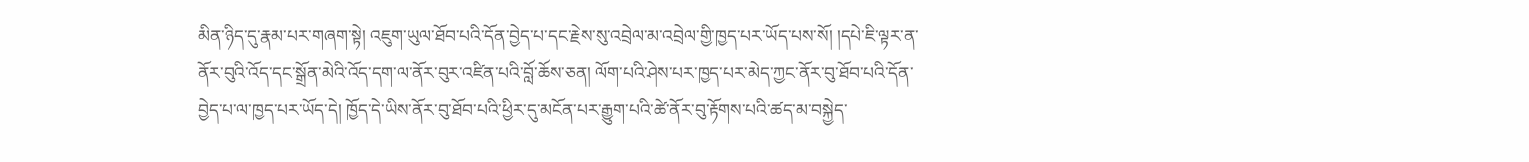མིན་ཉིད་དུ་རྣམ་པར་གཞག་སྟེ། འཇུག་ཡུལ་ཐོབ་པའི་དོན་བྱེད་པ་དང་རྗེས་སུ་འབྲེལ་མ་འབྲེལ་གྱི་ཁྱད་པར་ཡོད་པས་སོ། །དཔེ་ཇི་ལྟར་ན་ནོར་བུའི་འོད་དང་སྒྲོན་མེའི་འོད་དག་ལ་ནོར་བུར་འཛིན་པའི་བློ་ཆོས་ཅན། ལོག་པའི་ཤེས་པར་ཁྱད་པར་མེད་ཀྱང་ནོར་བུ་ཐོབ་པའི་དོན་བྱེད་པ་ལ་ཁྱད་པར་ཡོད་དེ། ཁྱོད་དེ་ཡིས་ནོར་བུ་ཐོབ་པའི་ཕྱིར་དུ་མངོན་པར་རྒྱུག་པའི་ཚེ་ནོར་བུ་རྟོགས་པའི་ཚད་མ་བསྐྱེད་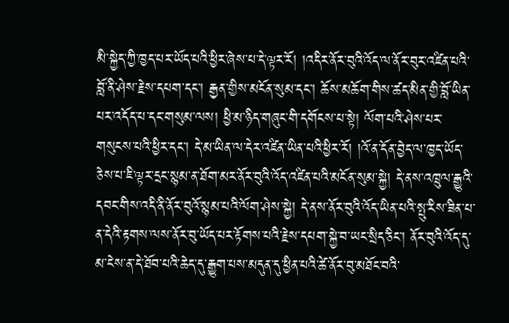མི་སྐྱེད་ཀྱི་ཁྱད་པར་ཡོད་པའི་ཕྱིར་ཞེས་པ་དེ་ལྟར་རོ། །འདིར་ནོར་བུའི་འོད་ལ་ནོར་བུར་འཛིན་པའི་བློ་ནི་ཤེས་རྗེས་དཔག་དང་། རྒྱན་གྱིས་མངོན་སུམ་དང་། ཆོས་མཆོག་གིས་ཚད་མིན་གྱི་བློ་ཡིན་པར་འདོད་པ་དང་གསུམ་ལས། ཕྱི་མ་ཉིད་གཞུང་གི་དགོངས་པ་སྟེ། ལོག་པའི་ཤེས་པར་གསུངས་པའི་ཕྱིར་དང་། དེ་མ་ཡིན་ལ་དེར་འཛིན་ཡིན་པའི་ཕྱིར་རོ། །འོ་ན་དོན་བྱེད་ལ་ཁྱད་ཡོད་ཅེས་པ་ཇི་ལྟར་དྲང་སྙམ་ན་ཐོག་མར་ནོར་བུའི་འོད་འཛིན་པའི་མངོན་སུམ་སྐྱེ། དེ་ནས་འཁྲུལ་རྒྱུའི་དབང་གིས་འདི་ནི་ནོར་བུའོ་སྙམ་པའི་ལོག་ཤེས་སྐྱེ། དེ་ནས་ནོར་བུའི་འོད་ཡིན་པའི་སྤུ་རིས་ཟིན་པ་ན་དེའི་རྟགས་ལས་ནོར་བུ་ཡོད་པར་རྟོགས་པའི་རྗེས་དཔག་སྐྱེ་བ་ཡང་སྲིད་ཅིང་། ནོར་བུའི་འོད་དུ་མ་ངེས་ན་དེ་ཐོབ་པའི་ཆེད་དུ་རྒྱུག་པས་མདུན་དུ་ཕྱིན་པའི་ཚེ་ནོར་བུ་མཐོང་བའི་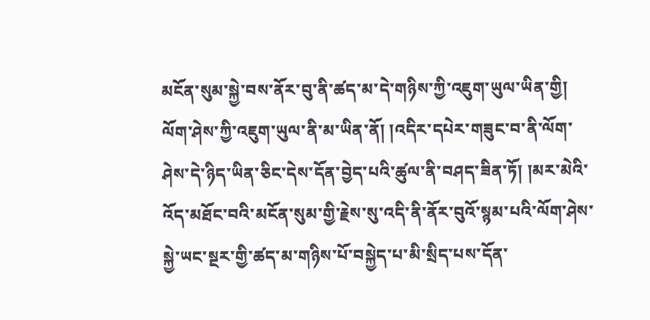མངོན་སུམ་སྐྱེ་བས་ནོར་བུ་ནི་ཚད་མ་དེ་གཉིས་ཀྱི་འཇུག་ཡུལ་ཡིན་གྱི། ལོག་ཤེས་ཀྱི་འཇུག་ཡུལ་ནི་མ་ཡིན་ནོ། །འདིར་དཔེར་གཟུང་བ་ནི་ལོག་ཤེས་དེ་ཉིད་ཡིན་ཅིང་དེས་དོན་བྱེད་པའི་ཚུལ་ནི་བཤད་ཟིན་ཏོ། །མར་མེའི་འོད་མཐོང་བའི་མངོན་སུམ་གྱི་རྗེས་སུ་འདི་ནི་ནོར་བུའོ་སྙམ་པའི་ལོག་ཤེས་སྐྱེ་ཡང་སྔར་གྱི་ཚད་མ་གཉིས་པོ་བསྐྱེད་པ་མི་སྲིད་པས་དོན་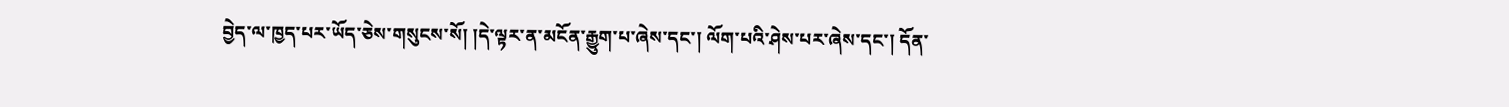བྱེད་ལ་ཁྱད་པར་ཡོད་ཅེས་གསུངས་སོ། །དེ་ལྟར་ན་མངོན་རྒྱུག་པ་ཞེས་དང་། ལོག་པའི་ཤེས་པར་ཞེས་དང་། དོན་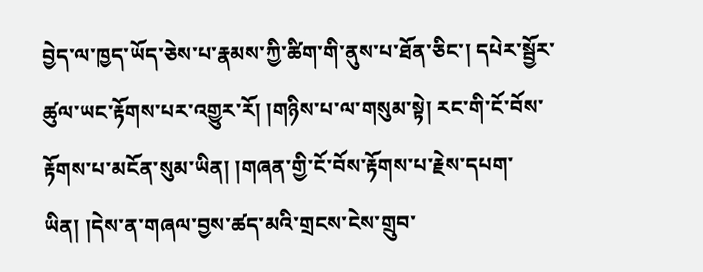བྱེད་ལ་ཁྱད་ཡོད་ཅེས་པ་རྣམས་ཀྱི་ཚིག་གི་ནུས་པ་ཐོན་ཅིང་། དཔེར་སྦྱོར་ཚུལ་ཡང་རྟོགས་པར་འགྱུར་རོ། །གཉིས་པ་ལ་གསུམ་སྟེ། རང་གི་ངོ་བོས་རྟོགས་པ་མངོན་སུམ་ཡིན། །གཞན་གྱི་ངོ་བོས་རྟོགས་པ་རྗེས་དཔག་ཡིན། །དེས་ན་གཞལ་བྱས་ཚད་མའི་གྲངས་ངེས་གྲུབ་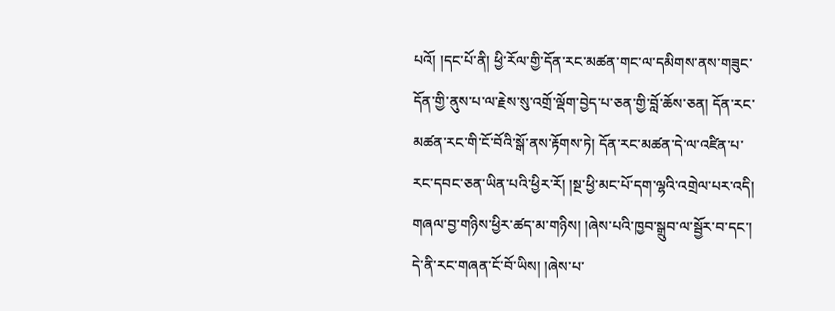པའོ། །དང་པོ་ནི། ཕྱི་རོལ་གྱི་དོན་རང་མཚན་གང་ལ་དམིགས་ནས་གཟུང་དོན་གྱི་ནུས་པ་ལ་རྗེས་སུ་འགྲོ་ལྡོག་བྱེད་པ་ཅན་གྱི་བློ་ཆོས་ཅན། དོན་རང་མཚན་རང་གི་ངོ་བོའི་སྒོ་ནས་རྟོགས་ཏེ། དོན་རང་མཚན་དེ་ལ་འཛིན་པ་རང་དབང་ཅན་ཡིན་པའི་ཕྱིར་རོ། །སྔ་ཕྱི་མང་པོ་དག་ལྷའི་འགྲེལ་པར་འདི། གཞལ་བྱ་གཉིས་ཕྱིར་ཚད་མ་གཉིས། །ཞེས་པའི་ཁྱབ་སྒྲུབ་ལ་སྦྱོར་བ་དང་། དེ་ནི་རང་གཞན་ངོ་བོ་ཡིས། །ཞེས་པ་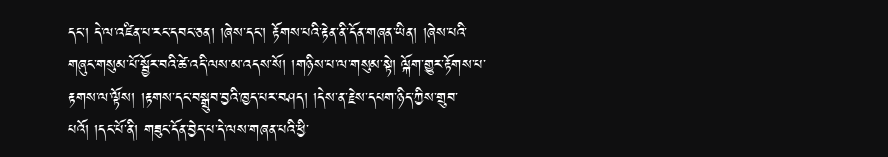དང་། དེ་ལ་འཛིན་པ་རང་དབང་ཅན། །ཞེས་དང་། རྟོགས་པའི་རྟེན་ནི་དོན་གཞན་ཡིན། །ཞེས་པའི་གཞུང་གསུམ་པོ་སྦྱོར་བའི་ཚེ་འདི་ལས་མ་འདས་སོ། །གཉིས་པ་ལ་གསུམ་སྟེ། ལྐོག་གྱུར་རྟོགས་པ་རྟགས་ལ་ལྟོས། །རྟགས་དང་བསྒྲུབ་བྱའི་ཁྱད་པར་བཤད། །དེས་ན་རྗེས་དཔག་ཉིད་ཀྱིས་གྲུབ་པའོ། །དང་པོ་ནི། གཟུང་དོན་བྱེད་པ་དེ་ལས་གཞན་པའི་ཕྱི་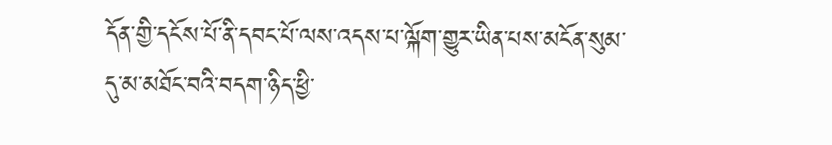དོན་གྱི་དངོས་པོ་ནི་དབང་པོ་ལས་འདས་པ་ལྐོག་གྱུར་ཡིན་པས་མངོན་སུམ་དུ་མ་མཐོང་བའི་བདག་ཉིད་ཕྱི་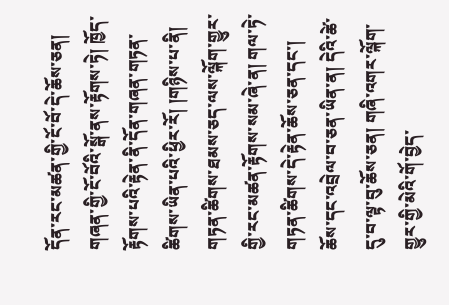དོན་རང་མཚན་གྱི་ངོ་བོ་དེ་ཆོས་ཅན། གཞན་གྱི་ངོ་བོའི་སྒོ་ནས་རྟོགས་ཏེ། ཁྱོད་རྟོགས་པའི་རྟེན་ནི་དོན་གཞན་གཏན་ཚིགས་ཡིན་པའི་ཕྱིར་རོ། །གཉིས་པ་ནི། གཏན་ཚིགས་ཐམས་ཅད་ལས་ལྐོག་གྱུར་གྱི་རང་མཚན་རྟོགས་སམ་ཞེ་ན། གལ་ཏེ་གཏན་ཚིགས་དེ་རྟེན་ཆོས་ཅན་དང་། ཆོས་དང་འབྲེལ་བ་ཅན་ཡིན་ན། དེའི་ཚེ་དུ་བ་ལྟ་བུ་ཆོས་ཅན། གཞི་འགར་ལྐོག་གྱུར་གྱི་མེའི་གོ་བྱེད་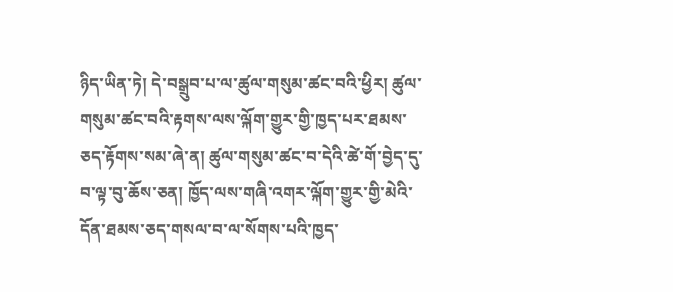ཉིད་ཡིན་ཏེ། དེ་བསྒྲུབ་པ་ལ་ཚུལ་གསུམ་ཚང་བའི་ཕྱིར། ཚུལ་གསུམ་ཚང་བའི་རྟགས་ལས་ལྐོག་གྱུར་གྱི་ཁྱད་པར་ཐམས་ཅད་རྟོགས་སམ་ཞེ་ན། ཚུལ་གསུམ་ཚང་བ་དེའི་ཚེ་གོ་བྱེད་དུ་བ་ལྟ་བུ་ཆོས་ཅན། ཁྱོད་ལས་གཞི་འགར་ལྐོག་གྱུར་གྱི་མེའི་དོན་ཐམས་ཅད་གསལ་བ་ལ་སོགས་པའི་ཁྱད་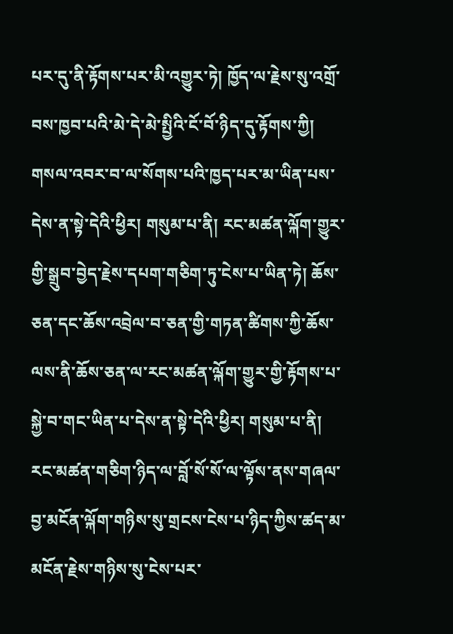པར་དུ་ནི་རྟོགས་པར་མི་འགྱུར་ཏེ། ཁྱོད་ལ་རྗེས་སུ་འགྲོ་བས་ཁྱབ་པའི་མེ་དེ་མེ་སྤྱིའི་ངོ་བོ་ཉིད་དུ་རྟོགས་ཀྱི། གསལ་འབར་བ་ལ་སོགས་པའི་ཁྱད་པར་མ་ཡིན་པས་དེས་ན་སྟེ་དེའི་ཕྱིར། གསུམ་པ་ནི། རང་མཚན་ལྐོག་གྱུར་གྱི་སྒྲུབ་བྱེད་རྗེས་དཔག་གཅིག་ཏུ་ངེས་པ་ཡིན་ཏེ། ཆོས་ཅན་དང་ཆོས་འབྲེལ་བ་ཅན་གྱི་གཏན་ཚིགས་ཀྱི་ཆོས་ལས་ནི་ཆོས་ཅན་ལ་རང་མཚན་ལྐོག་གྱུར་གྱི་རྟོགས་པ་སྐྱེ་བ་གང་ཡིན་པ་དེས་ན་སྟེ་དེའི་ཕྱིར། གསུམ་པ་ནི། རང་མཚན་གཅིག་ཉིད་ལ་བློ་སོ་སོ་ལ་ལྟོས་ནས་གཞལ་བྱ་མངོན་ལྐོག་གཉིས་སུ་གྲངས་ངེས་པ་ཉིད་ཀྱིས་ཚད་མ་མངོན་རྗེས་གཉིས་སུ་ངེས་པར་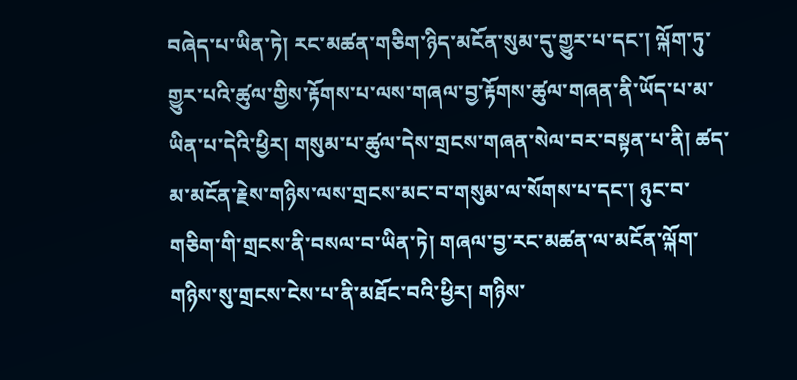བཞེད་པ་ཡིན་ཏེ། རང་མཚན་གཅིག་ཉིད་མངོན་སུམ་དུ་གྱུར་པ་དང་། ལྐོག་ཏུ་གྱུར་པའི་ཚུལ་གྱིས་རྟོགས་པ་ལས་གཞལ་བྱ་རྟོགས་ཚུལ་གཞན་ནི་ཡོད་པ་མ་ཡིན་པ་དེའི་ཕྱིར། གསུམ་པ་ཚུལ་དེས་གྲངས་གཞན་སེལ་བར་བསྟན་པ་ནི། ཚད་མ་མངོན་རྗེས་གཉིས་ལས་གྲངས་མང་བ་གསུམ་ལ་སོགས་པ་དང་། ཉུང་བ་གཅིག་གི་གྲངས་ནི་བསལ་བ་ཡིན་ཏེ། གཞལ་བྱ་རང་མཚན་ལ་མངོན་ལྐོག་གཉིས་སུ་གྲངས་ངེས་པ་ནི་མཐོང་བའི་ཕྱིར། གཉིས་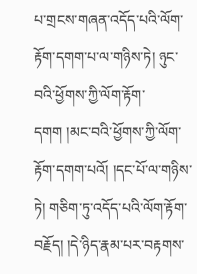པ་གྲངས་གཞན་འདོད་པའི་ལོག་རྟོག་དགག་པ་ལ་གཉིས་ཏེ། ཉུང་བའི་ཕྱོགས་ཀྱི་ལོག་རྟོག་དགག །མང་བའི་ཕྱོགས་ཀྱི་ལོག་རྟོག་དགག་པའོ། །དང་པོ་ལ་གཉིས་ཏེ། གཅིག་ཏུ་འདོད་པའི་ལོག་རྟོག་བརྗོད། །དེ་ཉིད་རྣམ་པར་བརྟགས་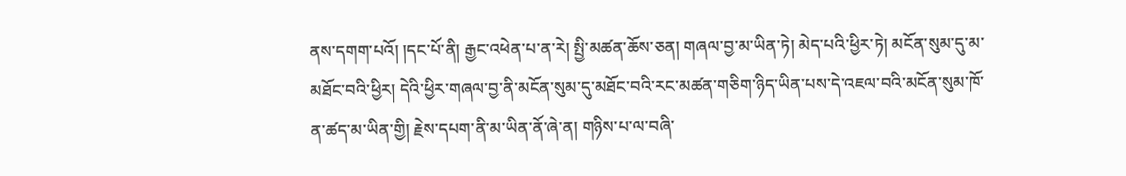ནས་དགག་པའོ། །དང་པོ་ནི། རྒྱང་འཕེན་པ་ན་རེ། སྤྱི་མཚན་ཆོས་ཅན། གཞལ་བྱ་མ་ཡིན་ཏེ། མེད་པའི་ཕྱིར་ཏེ། མངོན་སུམ་དུ་མ་མཐོང་བའི་ཕྱིར། དེའི་ཕྱིར་གཞལ་བྱ་ནི་མངོན་སུམ་དུ་མཐོང་བའི་རང་མཚན་གཅིག་ཉིད་ཡིན་པས་དེ་འཇལ་བའི་མངོན་སུམ་ཁོ་ན་ཚད་མ་ཡིན་གྱི། རྗེས་དཔག་ནི་མ་ཡིན་ནོ་ཞེ་ན། གཉིས་པ་ལ་བཞི་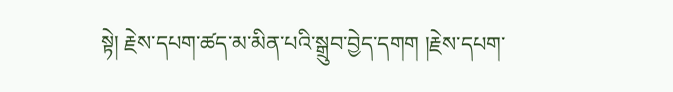སྟེ། རྗེས་དཔག་ཚད་མ་མིན་པའི་སྒྲུབ་བྱེད་དགག །རྗེས་དཔག་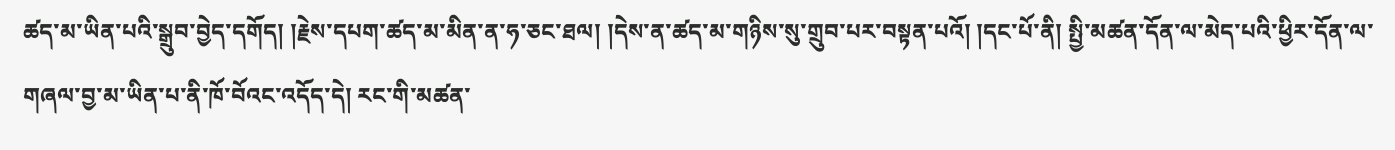ཚད་མ་ཡིན་པའི་སྒྲུབ་བྱེད་དགོད། །རྗེས་དཔག་ཚད་མ་མིན་ན་ཧ་ཅང་ཐལ། །དེས་ན་ཚད་མ་གཉིས་སུ་གྲུབ་པར་བསྟན་པའོ། །དང་པོ་ནི། སྤྱི་མཚན་དོན་ལ་མེད་པའི་ཕྱིར་དོན་ལ་གཞལ་བྱ་མ་ཡིན་པ་ནི་ཁོ་བོའང་འདོད་དེ། རང་གི་མཚན་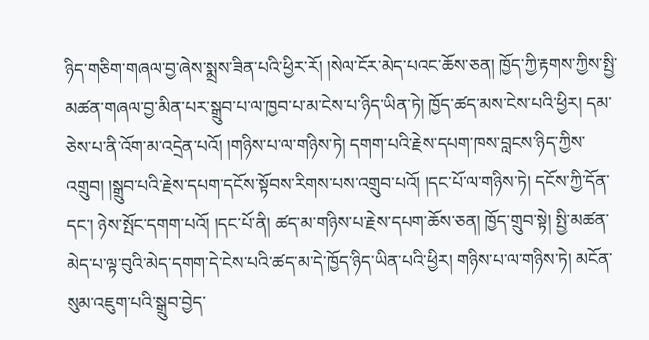ཉིད་གཅིག་གཞལ་བྱ་ཞེས་སྨྲས་ཟིན་པའི་ཕྱིར་རོ། །སེལ་ངོར་མེད་པའང་ཆོས་ཅན། ཁྱོད་ཀྱི་རྟགས་ཀྱིས་སྤྱི་མཚན་གཞལ་བྱ་མིན་པར་སྒྲུབ་པ་ལ་ཁྱབ་པ་མ་ངེས་པ་ཉིད་ཡིན་ཏེ། ཁྱོད་ཚད་མས་ངེས་པའི་ཕྱིར། དམ་ཅེས་པ་ནི་འོག་མ་འདྲེན་པའོ། །གཉིས་པ་ལ་གཉིས་ཏེ། དགག་པའི་རྗེས་དཔག་ཁས་བླངས་ཉིད་ཀྱིས་འགྲུབ། །སྒྲུབ་པའི་རྗེས་དཔག་དངོས་སྟོབས་རིགས་པས་འགྲུབ་པའོ། །དང་པོ་ལ་གཉིས་ཏེ། དངོས་ཀྱི་དོན་དང་། ཉེས་སྤོང་དགག་པའོ། །དང་པོ་ནི། ཚད་མ་གཉིས་པ་རྗེས་དཔག་ཆོས་ཅན། ཁྱོད་གྲུབ་སྟེ། སྤྱི་མཚན་མེད་པ་ལྟ་བུའི་མེད་དགག་དེ་ངེས་པའི་ཚད་མ་དེ་ཁྱོད་ཉིད་ཡིན་པའི་ཕྱིར། གཉིས་པ་ལ་གཉིས་ཏེ། མངོན་སུམ་འཇུག་པའི་སྒྲུབ་བྱེད་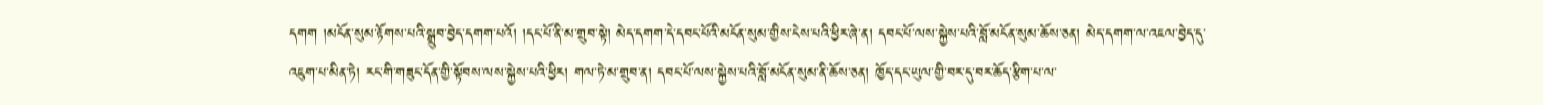དགག །མངོན་སུམ་རྟོགས་པའི་སྒྲུབ་བྱེད་དགག་པའོ། །དང་པོ་ནི་མ་གྲུབ་སྟེ། མེད་དགག་དེ་དབང་པོའི་མངོན་སུམ་གྱིས་ངེས་པའི་ཕྱིར་ཞེ་ན། དབང་པོ་ལས་སྐྱེས་པའི་བློ་མངོན་སུམ་ཆོས་ཅན། མེད་དགག་ལ་འཇལ་བྱེད་དུ་འཇུག་པ་མིན་ཏེ། རང་གི་གཟུང་དོན་གྱི་སྟོབས་ལས་སྐྱེས་པའི་ཕྱིར། གལ་ཏེ་མ་གྲུབ་ན། དབང་པོ་ལས་སྐྱེས་པའི་བློ་མངོན་སུམ་ནི་ཆོས་ཅན། ཁྱོད་དང་ཡུལ་གྱི་བར་དུ་བར་ཆོད་རྩིག་པ་ལ་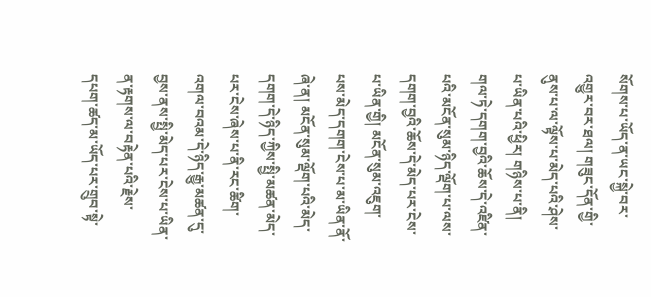སོགས་པ་ཡོད་ན་ཡང་སྐྱེ་བར་འགྱུར་བར་ཐལ། གཟུང་དོན་གྱི་ནུས་པ་ལ་ལྟོས་པ་མེད་པའི་ཤེས་པ་ཡིན་པའི་ཕྱིར། གཉིས་པ་ནི། གལ་ཏེ་དགག་བྱའི་ཆོས་དེ་འཛིན་པའི་མངོན་སུམ་ཉིད་ལྡོག་པ་ལས་དགག་བྱའི་ཆོས་དེ་མེད་པར་ངེས་པ་ཡིན་གྱི། མངོན་སུམ་འཇུག་པས་མེད་དགག་ངེས་པ་མ་ཡིན་ནོ་ཞེ་ན། མངོན་སུམ་ལྡོག་པའི་མེད་དགག་དེ་ཉིད་ཀྱིས་སྤྱི་མཚན་མེད་པར་ངེས་ཞེས་པ་ནི་རང་ཚིག་འགལ་བའམ་དེ་ཉིད་རྒྱུ་མཚན་དུ་བྱས་ནས་སྤྱི་མེད་པར་ངེས་པ་ཡིན་ན་རྟགས་ལ་བརྟེན་པའི་རྗེས་དཔག་ཚད་མ་ཡོད་པར་གྲུབ་སྟེ་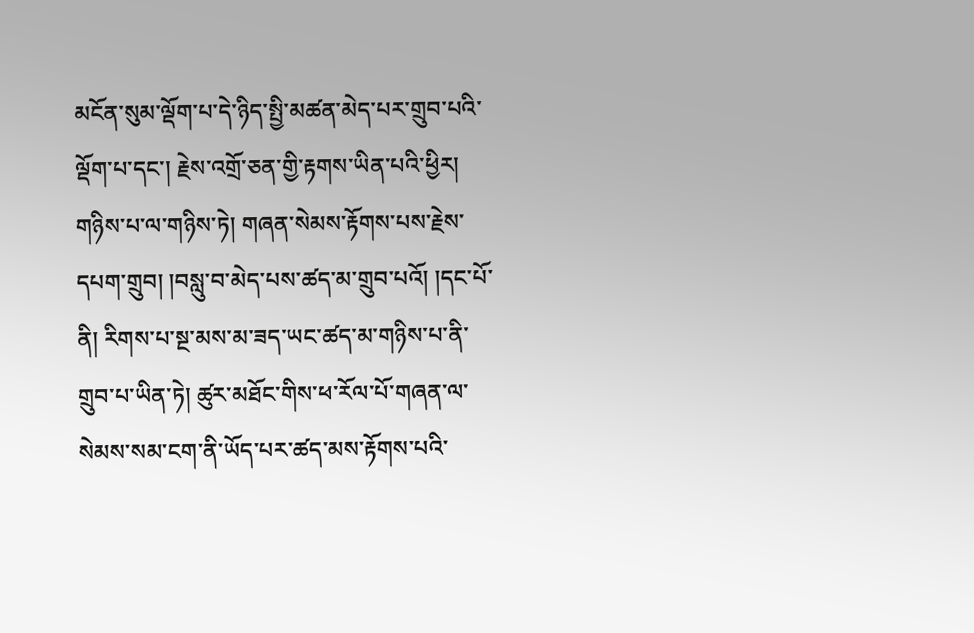མངོན་སུམ་ལྡོག་པ་དེ་ཉིད་སྤྱི་མཚན་མེད་པར་གྲུབ་པའི་ལྡོག་པ་དང་། རྗེས་འགྲོ་ཅན་གྱི་རྟགས་ཡིན་པའི་ཕྱིར། གཉིས་པ་ལ་གཉིས་ཏེ། གཞན་སེམས་རྟོགས་པས་རྗེས་དཔག་གྲུབ། །བསླུ་བ་མེད་པས་ཚད་མ་གྲུབ་པའོ། །དང་པོ་ནི། རིགས་པ་སྔ་མས་མ་ཟད་ཡང་ཚད་མ་གཉིས་པ་ནི་གྲུབ་པ་ཡིན་ཏེ། ཚུར་མཐོང་གིས་ཕ་རོལ་པོ་གཞན་ལ་སེམས་སམ་ངག་ནི་ཡོད་པར་ཚད་མས་རྟོགས་པའི་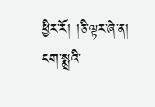ཕྱིར་རོ། །ཅི་ལྟར་ཞེ་ན། ངག་སྨྲའི་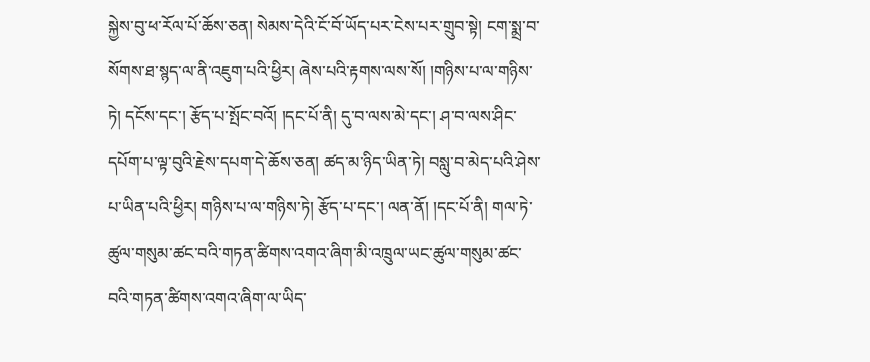སྐྱེས་བུ་ཕ་རོལ་པོ་ཆོས་ཅན། སེམས་དེའི་ངོ་བོ་ཡོད་པར་ངེས་པར་གྲུབ་སྟེ། ངག་སྨྲ་བ་སོགས་ཐ་སྙད་ལ་ནི་འཇུག་པའི་ཕྱིར། ཞེས་པའི་རྟགས་ལས་སོ། །གཉིས་པ་ལ་གཉིས་ཏེ། དངོས་དང་། རྩོད་པ་སྤོང་བའོ། །དང་པོ་ནི། དུ་བ་ལས་མེ་དང་། ཤ་བ་ལས་ཤིང་དཔོག་པ་ལྟ་བུའི་རྗེས་དཔག་དེ་ཆོས་ཅན། ཚད་མ་ཉིད་ཡིན་ཏེ། བསླུ་བ་མེད་པའི་ཤེས་པ་ཡིན་པའི་ཕྱིར། གཉིས་པ་ལ་གཉིས་ཏེ། རྩོད་པ་དང་། ལན་ནོ། །དང་པོ་ནི། གལ་ཏེ་ཚུལ་གསུམ་ཚང་བའི་གཏན་ཚིགས་འགའ་ཞིག་མི་འཁྲུལ་ཡང་ཚུལ་གསུམ་ཚང་བའི་གཏན་ཚིགས་འགའ་ཞིག་ལ་ཡིད་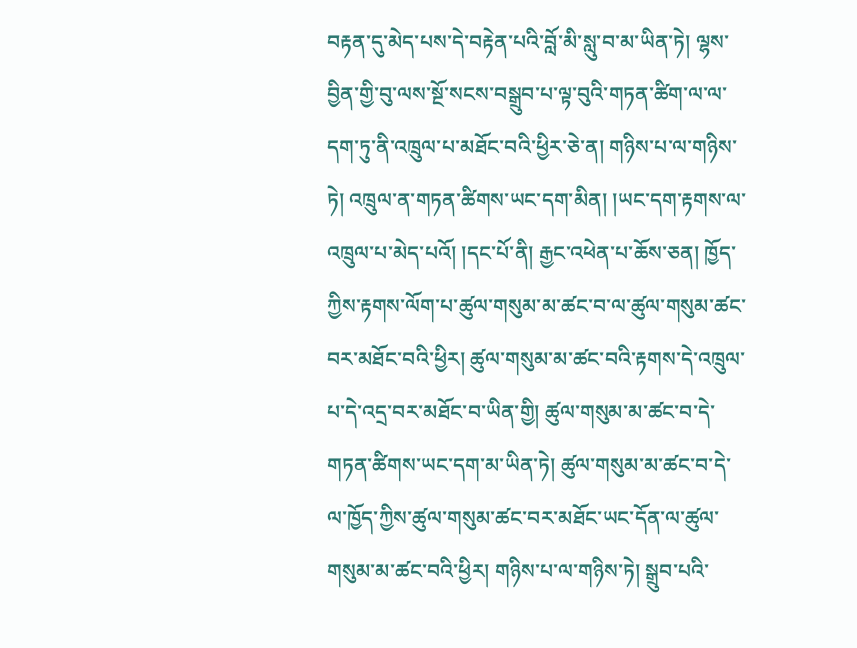བརྟན་དུ་མེད་པས་དེ་བརྟེན་པའི་བློ་མི་སླུ་བ་མ་ཡིན་ཏེ། ལྷས་བྱིན་གྱི་བུ་ལས་སྔོ་སངས་བསྒྲུབ་པ་ལྟ་བུའི་གཏན་ཚིག་ལ་ལ་དག་ཏུ་ནི་འཁྲུལ་པ་མཐོང་བའི་ཕྱིར་ཅེ་ན། གཉིས་པ་ལ་གཉིས་ཏེ། འཁྲུལ་ན་གཏན་ཚིགས་ཡང་དག་མིན། །ཡང་དག་རྟགས་ལ་འཁྲུལ་པ་མེད་པའོ། །དང་པོ་ནི། རྒྱང་འཕེན་པ་ཆོས་ཅན། ཁྱོད་ཀྱིས་རྟགས་ལོག་པ་ཚུལ་གསུམ་མ་ཚང་བ་ལ་ཚུལ་གསུམ་ཚང་བར་མཐོང་བའི་ཕྱིར། ཚུལ་གསུམ་མ་ཚང་བའི་རྟགས་དེ་འཁྲུལ་པ་དེ་འདྲ་བར་མཐོང་བ་ཡིན་གྱི། ཚུལ་གསུམ་མ་ཚང་བ་དེ་གཏན་ཚིགས་ཡང་དག་མ་ཡིན་ཏེ། ཚུལ་གསུམ་མ་ཚང་བ་དེ་ལ་ཁྱོད་ཀྱིས་ཚུལ་གསུམ་ཚང་བར་མཐོང་ཡང་དོན་ལ་ཚུལ་གསུམ་མ་ཚང་བའི་ཕྱིར། གཉིས་པ་ལ་གཉིས་ཏེ། སྒྲུབ་པའི་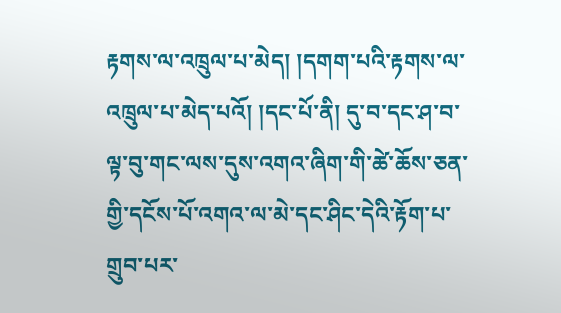རྟགས་ལ་འཁྲུལ་པ་མེད། །དགག་པའི་རྟགས་ལ་འཁྲུལ་པ་མེད་པའོ། །དང་པོ་ནི། དུ་བ་དང་ཤ་བ་ལྟ་བུ་གང་ལས་དུས་འགའ་ཞིག་གི་ཚེ་ཆོས་ཅན་གྱི་དངོས་པོ་འགའ་ལ་མེ་དང་ཤིང་དེའི་རྟོག་པ་གྲུབ་པར་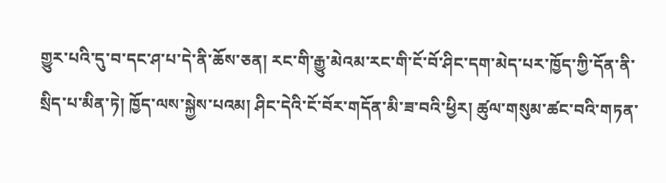གྱུར་པའི་དུ་བ་དང་ཤ་པ་དེ་ནི་ཆོས་ཅན། རང་གི་རྒྱུ་མེའམ་རང་གི་ངོ་བོ་ཤིང་དག་མེད་པར་ཁྱོད་ཀྱི་དོན་ནི་སྲིད་པ་མིན་ཏེ། ཁྱོད་ལས་སྐྱེས་པའམ། ཤིང་དེའི་ངོ་བོར་གདོན་མི་ཟ་བའི་ཕྱིར། ཚུལ་གསུམ་ཚང་བའི་གཏན་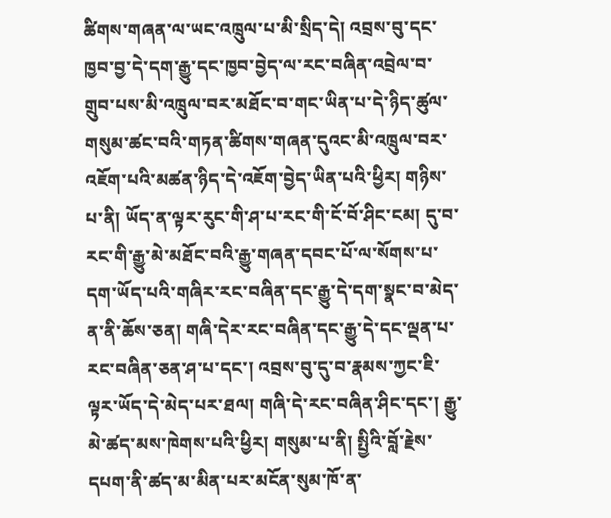ཚིགས་གཞན་ལ་ཡང་འཁྲུལ་པ་མི་སྲིད་དེ། འབྲས་བུ་དང་ཁྱབ་བྱ་དེ་དག་རྒྱུ་དང་ཁྱབ་བྱེད་ལ་རང་བཞིན་འབྲེལ་བ་གྲུབ་པས་མི་འཁྲུལ་བར་མཐོང་བ་གང་ཡིན་པ་དེ་ཉིད་ཚུལ་གསུམ་ཚང་བའི་གཏན་ཚིགས་གཞན་དུའང་མི་འཁྲུལ་བར་འཇོག་པའི་མཚན་ཉིད་དེ་འཇོག་བྱེད་ཡིན་པའི་ཕྱིར། གཉིས་པ་ནི། ཡོད་ན་ལྟར་རུང་གི་ཤ་པ་རང་གི་ངོ་བོ་ཤིང་ངམ། དུ་བ་རང་གི་རྒྱུ་མེ་མཐོང་བའི་རྒྱུ་གཞན་དབང་པོ་ལ་སོགས་པ་དག་ཡོད་པའི་གཞིར་རང་བཞིན་དང་རྒྱུ་དེ་དག་སྣང་བ་མེད་ན་ནི་ཆོས་ཅན། གཞི་དེར་རང་བཞིན་དང་རྒྱུ་དེ་དང་ལྡན་པ་རང་བཞིན་ཅན་ཤ་པ་དང་། འབྲས་བུ་དུ་བ་རྣམས་ཀྱང་ཇི་ལྟར་ཡོད་དེ་མེད་པར་ཐལ། གཞི་དེ་རང་བཞིན་ཤིང་དང་། རྒྱུ་མེ་ཚད་མས་ཁེགས་པའི་ཕྱིར། གསུམ་པ་ནི། སྤྱིའི་བློ་རྗེས་དཔག་ནི་ཚད་མ་མིན་པར་མངོན་སུམ་ཁོ་ན་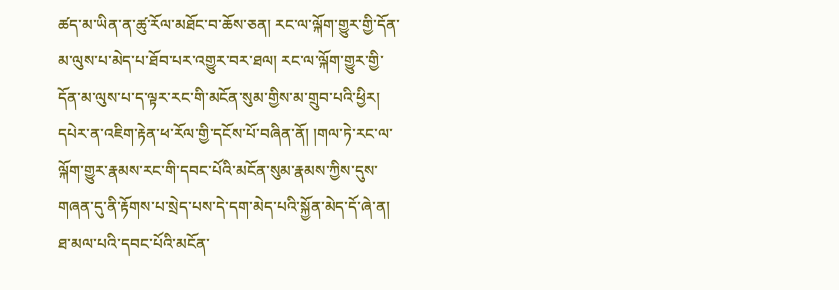ཚད་མ་ཡིན་ན་ཚུ་རོལ་མཐོང་བ་ཆོས་ཅན། རང་ལ་ལྐོག་གྱུར་གྱི་དོན་མ་ལུས་པ་མེད་པ་ཐོབ་པར་འགྱུར་བར་ཐལ། རང་ལ་ལྐོག་གྱུར་གྱི་དོན་མ་ལུས་པ་ད་ལྟར་རང་གི་མངོན་སུམ་གྱིས་མ་གྲུབ་པའི་ཕྱིར། དཔེར་ན་འཇིག་རྟེན་ཕ་རོལ་གྱི་དངོས་པོ་བཞིན་ནོ། །གལ་ཏེ་རང་ལ་ལྐོག་གྱུར་རྣམས་རང་གི་དབང་པོའི་མངོན་སུམ་རྣམས་ཀྱིས་དུས་གཞན་དུ་ནི་རྟོགས་པ་སྲེད་པས་དེ་དག་མེད་པའི་སྐྱོན་མེད་དོ་ཞེ་ན། ཐ་མལ་པའི་དབང་པོའི་མངོན་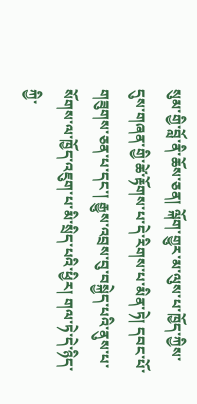སུམ་གྱི་བློ་ནི་ཆོས་ཅན། ལྐོག་གྱུར་མ་ལུས་པ་ཁྱོད་ཀྱིས་དུས་གཞན་གྱི་ཚེ་རྟོགས་པ་དེ་རིགས་པ་མིན་ཏེ། དབང་པོ་གཟུགས་ཅན་པ་དང་། རྒྱུས་འབྲས་བུ་བསྐྱེད་པའི་ནུས་པ་སོགས་ལ་ཁྱོད་འཇུག་པ་མི་སྲིད་པའི་ཕྱིར། གལ་ཏེ་དེ་ཉིད་ཀྱི་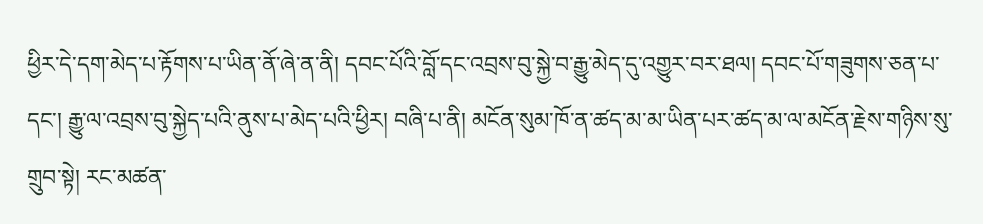ཕྱིར་དེ་དག་མེད་པ་རྟོགས་པ་ཡིན་ནོ་ཞེ་ན་ནི། དབང་པོའི་བློ་དང་འབྲས་བུ་སྐྱེ་བ་རྒྱུ་མེད་དུ་འགྱུར་བར་ཐལ། དབང་པོ་གཟུགས་ཅན་པ་དང་། རྒྱུ་ལ་འབྲས་བུ་སྐྱེད་པའི་ནུས་པ་མེད་པའི་ཕྱིར། བཞི་པ་ནི། མངོན་སུམ་ཁོ་ན་ཚད་མ་མ་ཡིན་པར་ཚད་མ་ལ་མངོན་རྗེས་གཉིས་སུ་གྲུབ་སྟེ། རང་མཚན་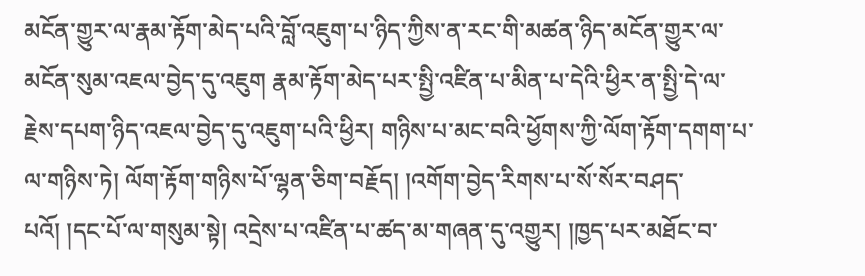མངོན་གྱུར་ལ་རྣམ་རྟོག་མེད་པའི་བློ་འཇུག་པ་ཉིད་ཀྱིས་ན་རང་གི་མཚན་ཉིད་མངོན་གྱུར་ལ་མངོན་སུམ་འཇལ་བྱེད་དུ་འཇུག རྣམ་རྟོག་མེད་པར་སྤྱི་འཛིན་པ་མིན་པ་དེའི་ཕྱིར་ན་སྤྱི་དེ་ལ་རྗེས་དཔག་ཉིད་འཇལ་བྱེད་དུ་འཇུག་པའི་ཕྱིར། གཉིས་པ་མང་བའི་ཕྱོགས་ཀྱི་ལོག་རྟོག་དགག་པ་ལ་གཉིས་ཏེ། ལོག་རྟོག་གཉིས་པོ་ལྷན་ཅིག་བརྗོད། །འགོག་བྱེད་རིགས་པ་སོ་སོར་བཤད་པའོ། །དང་པོ་ལ་གསུམ་སྟེ། འདྲེས་པ་འཛིན་པ་ཚད་མ་གཞན་དུ་འགྱུར། །ཁྱད་པར་མཐོང་བ་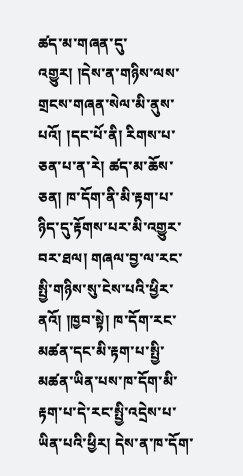ཚད་མ་གཞན་དུ་འགྱུར། །དེས་ན་གཉིས་ལས་གྲངས་གཞན་སེལ་མི་ནུས་པའོ། །དང་པོ་ནི། རིགས་པ་ཅན་པ་ན་རེ། ཚད་མ་ཆོས་ཅན། ཁ་དོག་ནི་མི་རྟག་པ་ཉིད་དུ་རྟོགས་པར་མི་འགྱུར་བར་ཐལ། གཞལ་བྱ་ལ་རང་སྤྱི་གཉིས་སུ་ངེས་པའི་ཕྱིར་ནའོ། །ཁྱབ་སྟེ། ཁ་དོག་རང་མཚན་དང་མི་རྟག་པ་སྤྱི་མཚན་ཡིན་པས་ཁ་དོག་མི་རྟག་པ་དེ་རང་སྤྱི་འདྲེས་པ་ཡིན་པའི་ཕྱིར། དེས་ན་ཁ་དོག་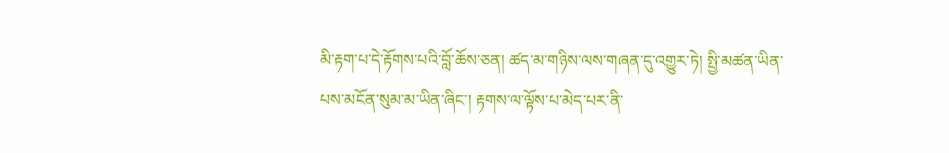མི་རྟག་པ་དེ་རྟོགས་པའི་བློ་ཆོས་ཅན། ཚད་མ་གཉིས་ལས་གཞན་དུ་འགྱུར་ཏེ། སྤྱི་མཚན་ཡིན་པས་མངོན་སུམ་མ་ཡིན་ཞིང་། རྟགས་ལ་ལྟོས་པ་མེད་པར་ནི་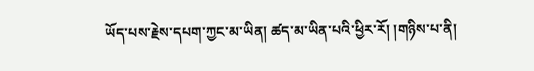ཡོད་པས་རྗེས་དཔག་ཀྱང་མ་ཡིན། ཚད་མ་ཡིན་པའི་ཕྱིར་རོ། །གཉིས་པ་ནི།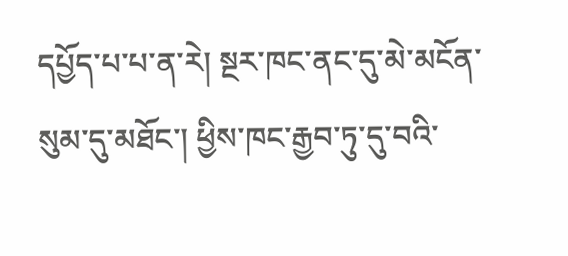དཔྱོད་པ་པ་ན་རེ། སྔར་ཁང་ནང་དུ་མེ་མངོན་སུམ་དུ་མཐོང་། ཕྱིས་ཁང་རྒྱབ་ཏུ་དུ་བའི་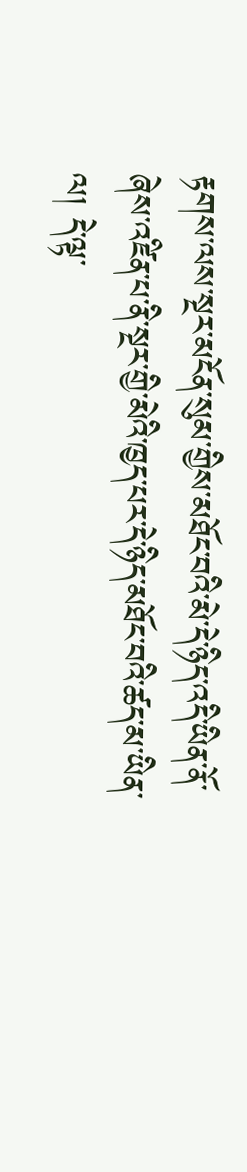རྟགས་ལས་སྔར་མངོན་སུམ་གྱིས་མཐོང་བའི་མེ་དེ་ཉིད་འདི་ཡིན་ནོ་ཞེས་འཛིན་པ་ནི་སྔར་གྱི་མེའི་ཁྱད་པར་དེ་ཉིད་མཐོང་བའི་ཚད་མ་ཡིན་ལ། དེ་ལྟ་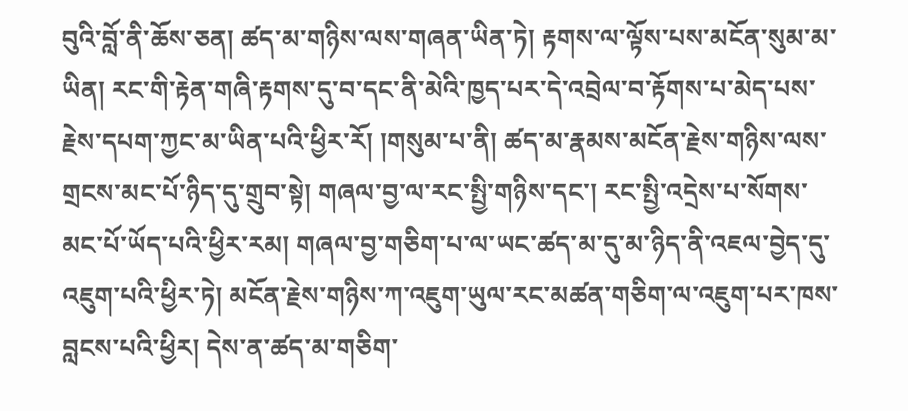བུའི་བློ་ནི་ཆོས་ཅན། ཚད་མ་གཉིས་ལས་གཞན་ཡིན་ཏེ། རྟགས་ལ་ལྟོས་པས་མངོན་སུམ་མ་ཡིན། རང་གི་རྟེན་གཞི་རྟགས་དུ་བ་དང་ནི་མེའི་ཁྱད་པར་དེ་འབྲེལ་བ་རྟོགས་པ་མེད་པས་རྗེས་དཔག་ཀྱང་མ་ཡིན་པའི་ཕྱིར་རོ། །གསུམ་པ་ནི། ཚད་མ་རྣམས་མངོན་རྗེས་གཉིས་ལས་གྲངས་མང་པོ་ཉིད་དུ་གྲུབ་སྟེ། གཞལ་བྱ་ལ་རང་སྤྱི་གཉིས་དང་། རང་སྤྱི་འདྲེས་པ་སོགས་མང་པོ་ཡོད་པའི་ཕྱིར་རམ། གཞལ་བྱ་གཅིག་པ་ལ་ཡང་ཚད་མ་དུ་མ་ཉིད་ནི་འཇལ་བྱེད་དུ་འཇུག་པའི་ཕྱིར་ཏེ། མངོན་རྗེས་གཉིས་ཀ་འཇུག་ཡུལ་རང་མཚན་གཅིག་ལ་འཇུག་པར་ཁས་བླངས་པའི་ཕྱིར། དེས་ན་ཚད་མ་གཅིག་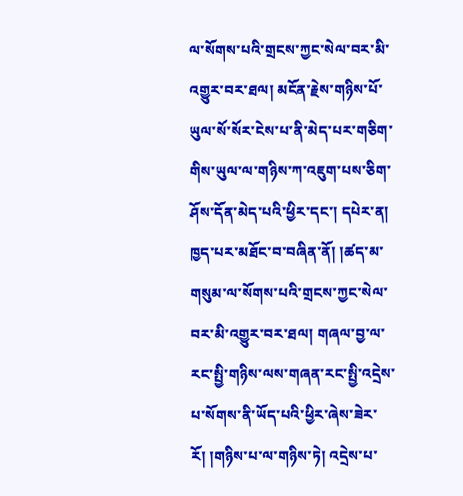ལ་སོགས་པའི་གྲངས་ཀྱང་སེལ་བར་མི་འགྱུར་བར་ཐལ། མངོན་རྗེས་གཉིས་པོ་ཡུལ་སོ་སོར་ངེས་པ་ནི་མེད་པར་གཅིག་གིས་ཡུལ་ལ་གཉིས་ཀ་འཇུག་པས་ཅིག་ཤོས་དོན་མེད་པའི་ཕྱིར་དང་། དཔེར་ན། ཁྱད་པར་མཐོང་བ་བཞིན་ནོ། །ཚད་མ་གསུམ་ལ་སོགས་པའི་གྲངས་ཀྱང་སེལ་བར་མི་འགྱུར་བར་ཐལ། གཞལ་བྱ་ལ་རང་སྤྱི་གཉིས་ལས་གཞན་རང་སྤྱི་འདྲེས་པ་སོགས་ནི་ཡོད་པའི་ཕྱིར་ཞེས་ཟེར་རོ། །གཉིས་པ་ལ་གཉིས་ཏེ། འདྲེས་པ་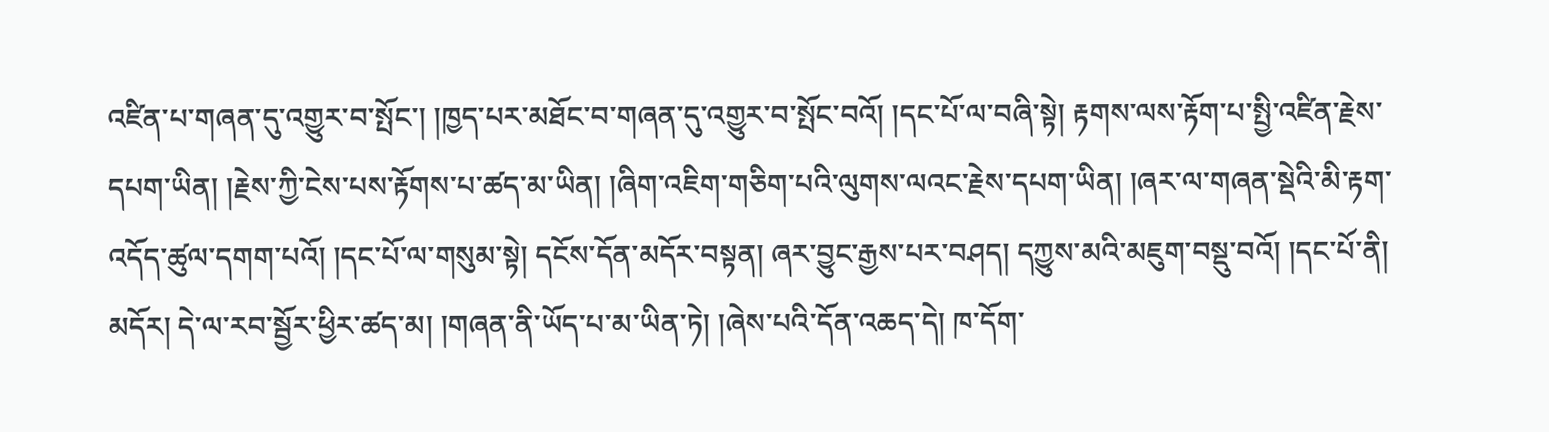འཛིན་པ་གཞན་དུ་འགྱུར་བ་སྤོང་། །ཁྱད་པར་མཐོང་བ་གཞན་དུ་འགྱུར་བ་སྤོང་བའོ། །དང་པོ་ལ་བཞི་སྟེ། རྟགས་ལས་རྟོག་པ་སྤྱི་འཛིན་རྗེས་དཔག་ཡིན། །རྗེས་ཀྱི་ངེས་པས་རྟོགས་པ་ཚད་མ་ཡིན། །ཞིག་འཇིག་གཅིག་པའི་ལུགས་ལའང་རྗེས་དཔག་ཡིན། །ཞར་ལ་གཞན་སྡེའི་མི་རྟག་འདོད་ཚུལ་དགག་པའོ། །དང་པོ་ལ་གསུམ་སྟེ། དངོས་དོན་མདོར་བསྟན། ཞར་བྱུང་རྒྱས་པར་བཤད། དཀྱུས་མའི་མཇུག་བསྡུ་བའོ། །དང་པོ་ནི། མདོར། དེ་ལ་རབ་སྦྱོར་ཕྱིར་ཚད་མ། །གཞན་ནི་ཡོད་པ་མ་ཡིན་ཏེ། །ཞེས་པའི་དོན་འཆད་དེ། ཁ་དོག་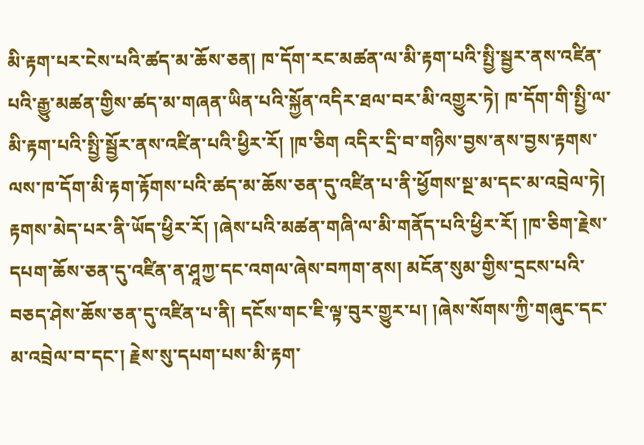མི་རྟག་པར་ངེས་པའི་ཚད་མ་ཆོས་ཅན། ཁ་དོག་རང་མཚན་ལ་མི་རྟག་པའི་སྤྱི་སྦྱར་ནས་འཛིན་པའི་རྒྱུ་མཚན་གྱིས་ཚད་མ་གཞན་ཡིན་པའི་སྐྱོན་འདིར་ཐལ་བར་མི་འགྱུར་ཏེ། ཁ་དོག་གི་སྤྱི་ལ་མི་རྟག་པའི་སྤྱི་སྦྱོར་ནས་འཛིན་པའི་ཕྱིར་རོ། །ཁ་ཅིག འདིར་དྲི་བ་གཉིས་བྱས་ནས་བྱས་རྟགས་ལས་ཁ་དོག་མི་རྟག་རྟོགས་པའི་ཚད་མ་ཆོས་ཅན་དུ་འཛིན་པ་ནི་ཕྱོགས་སྔ་མ་དང་མ་འབྲེལ་ཏེ། རྟགས་མེད་པར་ནི་ཡོད་ཕྱིར་རོ། །ཞེས་པའི་མཚན་གཞི་ལ་མི་གནོད་པའི་ཕྱིར་རོ། །ཁ་ཅིག་རྗེས་དཔག་ཆོས་ཅན་དུ་འཛིན་ན་ཤཱཀྱ་དང་འགལ་ཞེས་བཀག་ནས། མངོན་སུམ་གྱིས་དྲངས་པའི་བཅད་ཤེས་ཆོས་ཅན་དུ་འཛིན་པ་ནི། དངོས་གང་ཇི་ལྟ་བུར་གྱུར་པ། །ཞེས་སོགས་ཀྱི་གཞུང་དང་མ་འབྲེལ་བ་དང་། རྗེས་སུ་དཔག་པས་མི་རྟག་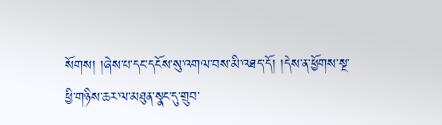སོགས། །ཞེས་པ་དང་དངོས་སུ་འགལ་བས་མི་འཐད་དོ། །དེས་ན་ཕྱོགས་སྔ་ཕྱི་གཉིས་ཆར་ལ་མཐུན་སྣང་དུ་གྲུབ་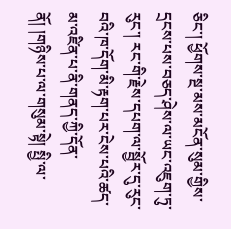ཅིང་། ཕྱོགས་སྔ་མས་མངོན་སུམ་གྱིས་དྲངས་པས་བཅད་ཤེས་ལ་ཡང་འཇུག་ཏུ་རུང་། རང་གི་རྗེས་དཔག་ལ་སྦྱོར་དུ་རུང་བའི་ཁ་དོག་མི་རྟག་པར་ངེས་པའི་ཚད་མ་འཛིན་པ་ནི་གནད་ཀྱི་དོན་ནོ། །གཉིས་པ་ལ་གསུམ་སྟེ། སྤྱི་ལ་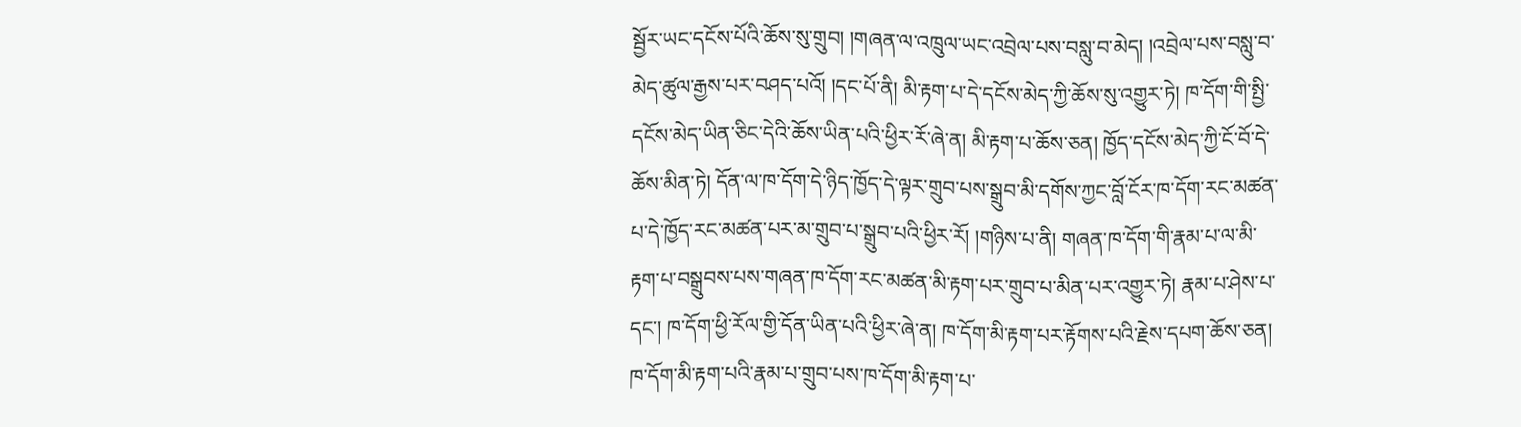སྦྱོར་ཡང་དངོས་པོའི་ཆོས་སུ་གྲུབ། །གཞན་ལ་འཁྲུལ་ཡང་འབྲེལ་པས་བསླུ་བ་མེད། །འབྲེལ་པས་བསླུ་བ་མེད་ཚུལ་རྒྱས་པར་བཤད་པའོ། །དང་པོ་ནི། མི་རྟག་པ་དེ་དངོས་མེད་ཀྱི་ཆོས་སུ་འགྱུར་ཏེ། ཁ་དོག་གི་སྤྱི་དངོས་མེད་ཡིན་ཅིང་དེའི་ཆོས་ཡིན་པའི་ཕྱིར་རོ་ཞེ་ན། མི་རྟག་པ་ཆོས་ཅན། ཁྱོད་དངོས་མེད་ཀྱི་ངོ་བོ་དེ་ཆོས་མིན་ཏེ། དོན་ལ་ཁ་དོག་དེ་ཉིད་ཁྱོད་དེ་ལྟར་གྲུབ་པས་སྒྲུབ་མི་དགོས་ཀྱང་བློ་ངོར་ཁ་དོག་རང་མཚན་པ་དེ་ཁྱོད་རང་མཚན་པར་མ་གྲུབ་པ་སྒྲུབ་པའི་ཕྱིར་རོ། །གཉིས་པ་ནི། གཞན་ཁ་དོག་གི་རྣམ་པ་ལ་མི་རྟག་པ་བསྒྲུབས་པས་གཞན་ཁ་དོག་རང་མཚན་མི་རྟག་པར་གྲུབ་པ་མིན་པར་འགྱུར་ཏེ། རྣམ་པ་ཤེས་པ་དང་། ཁ་དོག་ཕྱི་རོལ་གྱི་དོན་ཡིན་པའི་ཕྱིར་ཞེ་ན། ཁ་དོག་མི་རྟག་པར་རྟོགས་པའི་རྗེས་དཔག་ཆོས་ཅན། ཁ་དོག་མི་རྟག་པའི་རྣམ་པ་གྲུབ་པས་ཁ་དོག་མི་རྟག་པ་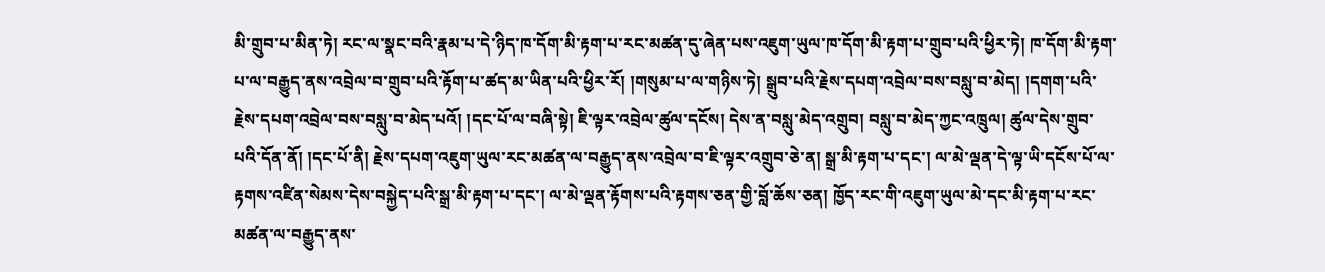མི་གྲུབ་པ་མིན་ཏེ། རང་ལ་སྣང་བའི་རྣམ་པ་དེ་ཉིད་ཁ་དོག་མི་རྟག་པ་རང་མཚན་དུ་ཞེན་པས་འཇུག་ཡུལ་ཁ་དོག་མི་རྟག་པ་གྲུབ་པའི་ཕྱིར་ཏེ། ཁ་དོག་མི་རྟག་པ་ལ་བརྒྱུད་ནས་འབྲེལ་བ་གྲུབ་པའི་རྟོག་པ་ཚད་མ་ཡིན་པའི་ཕྱིར་རོ། །གསུམ་པ་ལ་གཉིས་ཏེ། སྒྲུབ་པའི་རྗེས་དཔག་འབྲེལ་བས་བསླུ་བ་མེད། །དགག་པའི་རྗེས་དཔག་འབྲེལ་བས་བསླུ་བ་མེད་པའོ། །དང་པོ་ལ་བཞི་སྟེ། ཇི་ལྟར་འབྲེལ་ཚུལ་དངོས། དེས་ན་བསླུ་མེད་འགྲུབ། བསླུ་བ་མེད་ཀྱང་འཁྲུལ། ཚུལ་དེས་གྲུབ་པའི་དོན་ནོ། །དང་པོ་ནི། རྗེས་དཔག་འཇུག་ཡུལ་རང་མཚན་ལ་བརྒྱུད་ནས་འབྲེལ་བ་ཇི་ལྟར་འགྲུབ་ཅེ་ན། སྒྲ་མི་རྟག་པ་དང་། ལ་མེ་ལྡན་དེ་ལྟ་ཡི་དངོས་པོ་ལ་རྟགས་འཛིན་སེམས་དེས་བསྐྱེད་པའི་སྒྲ་མི་རྟག་པ་དང་། ལ་མེ་ལྡན་རྟོགས་པའི་རྟགས་ཅན་གྱི་བློ་ཆོས་ཅན། ཁྱོད་རང་གི་འཇུག་ཡུལ་མེ་དང་མི་རྟག་པ་རང་མཚན་ལ་བརྒྱུད་ནས་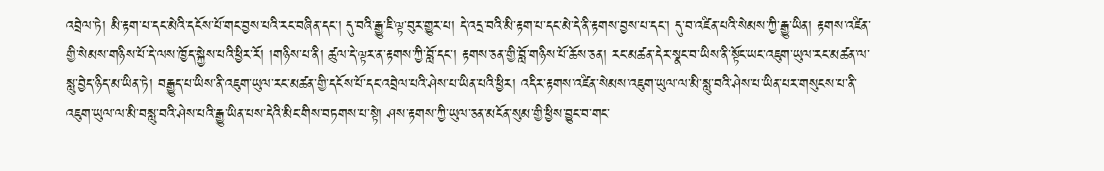འབྲེལ་ཏེ། མི་རྟག་པ་དང་མེའི་དངོས་པོ་གང་བྱས་པའི་རང་བཞིན་དང་། དུ་བའི་རྒྱུ་ཇི་ལྟ་བུར་གྱུར་པ། དེ་འདྲ་བའི་མི་རྟག་པ་དང་མེ་དེ་ནི་རྟགས་བྱས་པ་དང་། དུ་བ་འཛིན་པའི་སེམས་ཀྱི་རྒྱུ་ཡིན། རྟགས་འཛིན་གྱི་སེམས་གཉིས་པོ་དེ་ལས་ཁྱོད་སྐྱེས་པའི་ཕྱིར་རོ། །གཉིས་པ་ནི། ཚུལ་དེ་ལྟར་ན་རྟགས་ཀྱི་བློ་དང་། རྟགས་ཅན་གྱི་བློ་གཉིས་པོ་ཆོས་ཅན། རང་མཚན་དེར་སྣང་བ་ཡིས་ནི་སྟོང་ཡང་འཇུག་ཡུལ་རང་མཚན་ལ་སླུ་བྱེད་ཉིད་མ་ཡིན་ཏེ། བརྒྱུད་པ་ཡིས་ནི་འཇུག་ཡུལ་རང་མཚན་གྱི་དངོས་པོ་དང་འབྲེལ་པའི་ཤེས་པ་ཡིན་པའི་ཕྱིར། འདིར་རྟགས་འཛིན་སེམས་འཇུག་ཡུལ་ལ་མི་སླུ་བའི་ཤེས་པ་ཡིན་པར་གསུངས་པ་ནི་འཇུག་ཡུལ་ལ་མི་བསླུ་བའི་ཤེས་པའི་རྒྱུ་ཡིན་པས་དེའི་མིང་གིས་བཏགས་པ་སྟེ། ཤས་རྟགས་ཀྱི་ཡུལ་ཅན་མངོན་སུམ་གྱི་ཕྱིས་བྱུང་བ་གང་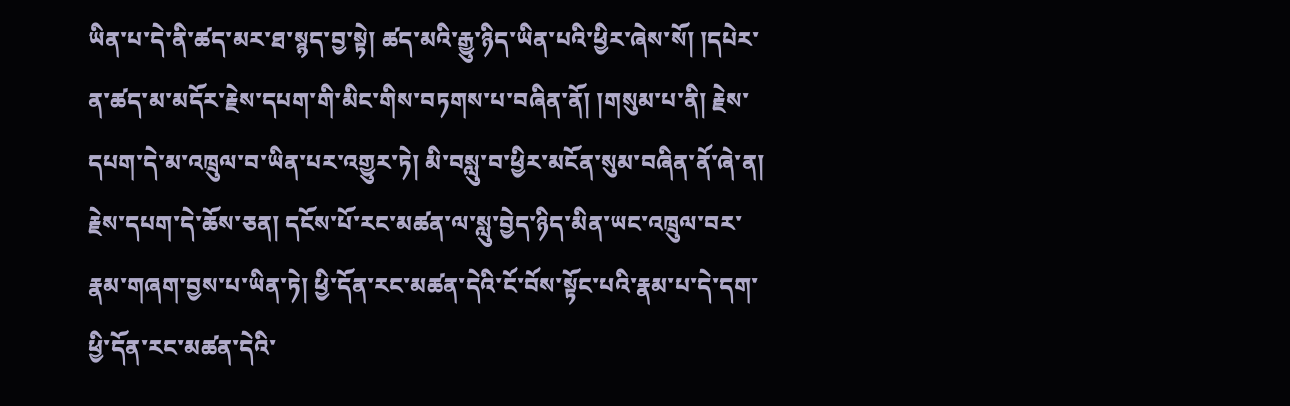ཡིན་པ་དེ་ནི་ཚད་མར་ཐ་སྙད་བྱ་སྟེ། ཚད་མའི་རྒྱུ་ཉིད་ཡིན་པའི་ཕྱིར་ཞེས་སོ། །དཔེར་ན་ཚད་མ་མདོར་རྗེས་དཔག་གི་མིང་གིས་བཏགས་པ་བཞིན་ནོ། །གསུམ་པ་ནི། རྗེས་དཔག་དེ་མ་འཁྲུལ་བ་ཡིན་པར་འགྱུར་ཏེ། མི་བསླུ་བ་ཕྱིར་མངོན་སུམ་བཞིན་ནོ་ཞེ་ན། རྗེས་དཔག་དེ་ཆོས་ཅན། དངོས་པོ་རང་མཚན་ལ་སླུ་བྱེད་ཉིད་མིན་ཡང་འཁྲུལ་བར་རྣམ་གཞག་བྱས་པ་ཡིན་ཏེ། ཕྱི་དོན་རང་མཚན་དེའི་ངོ་བོས་སྟོང་པའི་རྣམ་པ་དེ་དག་ཕྱི་དོན་རང་མཚན་དེའི་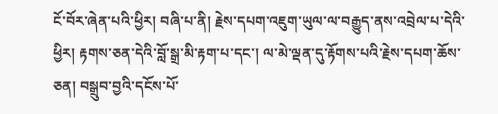ངོ་བོར་ཞེན་པའི་ཕྱིར། བཞི་པ་ནི། རྗེས་དཔག་འཇུག་ཡུལ་ལ་བརྒྱུད་ནས་འབྲེལ་པ་དེའི་ཕྱིར། རྟགས་ཅན་དེའི་བློ་སྒྲ་མི་རྟག་པ་དང་། ལ་མེ་ལྡན་དུ་རྟོགས་པའི་རྗེས་དཔག་ཆོས་ཅན། བསྒྲུབ་བྱའི་དངོས་པོ་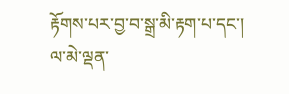རྟོགས་པར་བྱ་བ་སྒྲ་མི་རྟག་པ་དང་། ལ་མེ་ལྡན་